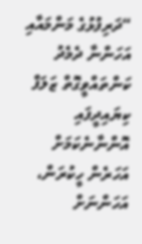“ދަރިފުޅުގެ މަންމައާއި އަހަންނާ ދެމެދު ކަންތައްވީގޮތް ޒަލަފް ކިޔައިދީފައި އޮންނާނެކަމަށް އަހަރެން ހީކުރަން، އަހަންނަށް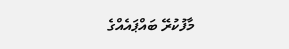މާފުކުރޭ ބައްޕައެއްގެ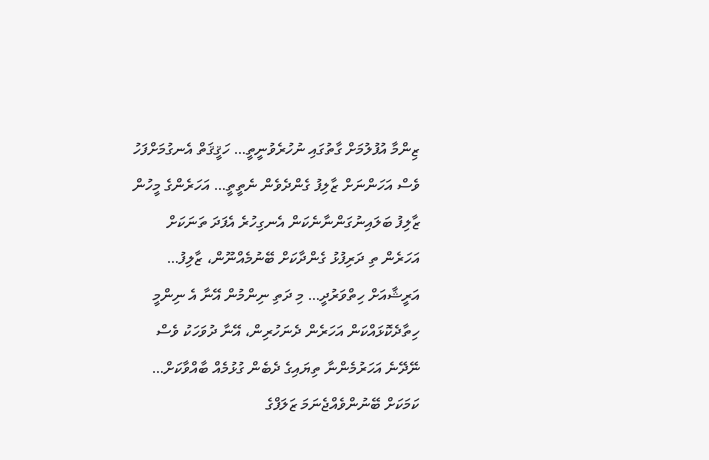ޒިންމާ އުފުލުމަށް ގާތުގައި ނުހުރެވުނީތީ… ހަޤީޤަތް އެނގުމަށްފަހު ވެސް އަހަންނަށް ޒާލިފު ގެންދެވެން ނެތީތީ… އަހަރެންގެ މީހުން ޒާލިފު ބަލައިނުގަންނާނެކަން އެނގިހުރެ އެފަދަ ތަނަކަށް އަހަރެން ތި ދަރިފުޅު ގެންދާކަށް ބޭނުމެއްނޫން، ޒާލިފު… އަރީޝާއަށް ހިތްވަރުދީ… މި ދަތި ނިންމުން އޭނާ އެ ނިންމީ ހިތާދެކޮޅައްކަން އަހަރެން ދެނަހުރިން، އޭނާ ދުވަހަކު ވެސް ނޭދޭނެ އަހަރުމެންނާ ތިޔައިގެ ދެބެން ގުޅުމެއް ބާއްވާކަށް… ކަމަކަށް ބޭނުންވެއްޖެނަމަ ޒަލަފްގެ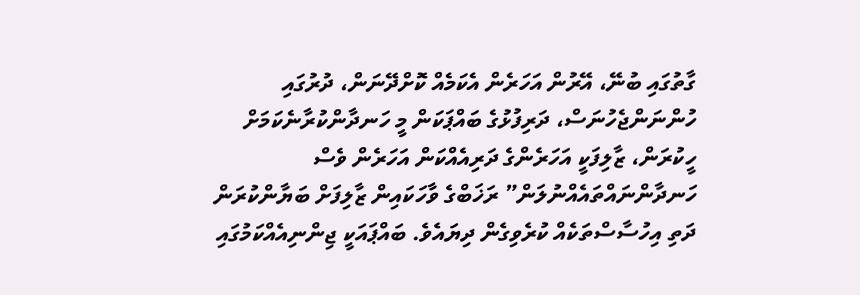ގާތުގައި ބުނޭ، އޭރުން އަހަރެން އެކަމެއް ކޮށްދޭނަން، ދުރުގައި ހުންނަންޖެހުނަސް، ދަރިފުޅުގެ ބައްޕަކަން މީ ހަނދާންކުރާނެކަމަށް ހީކުރަން، ޒާލިފަކީ އަހަރެންގެ ދަރިއެއްކަން އަހަރެން ވެސް ހަނދާންނައްތައެއްނުލަން” ރަޚަބްގެ ވާހަކައިން ޒާލިފަށް ބަޔާންކުރަން ދަތި އިހުސާސްތަކެއް ކުރެވިގެން ދިޔައެވެ. ބައްޕައަކީ ޖިންނިއެއްކަމުގައި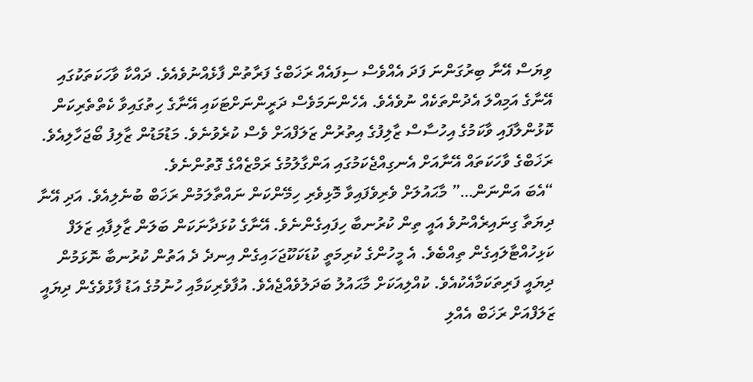ވިޔަސް އޭނާ ބިރުގަންނަ ފަދަ އެއްވެސް ސިފައެއް ރަޚަބްގެ ފަރާތުން ފާޅެއްނުވެއެވެ. ދައްކާ ވާހަކަތަކުގައި އޭނާގެ އަމިއްލަ އެދުންތަކެއް ނުވެއެވެ. އެހެންނަމަވެސް ދަރީންނަށްޓަކައި އޭނާގެ ހިތުގައިވާ ކެތްތެރިކަން ކޮޅުންލާފައި ވާކަމުގެ އިހުސާސް ޒާލިފުގެ އިތުރުން ޒަލަފްއަށް ވެސް ކުރެވުނެވެ. މަޑުމަޑުން ޒާލިފު ބޯޖަހާލިއެވެ. ރަޚަބްގެ ވާހަކަތައް އޭނާއަށް އެނގިއްޖެކަމުގައި އަންގާލުމުގެ ރަމްޒެއްގެ ގޮތުންނެވެ.
“އެބަ އަންނަން…” މާޙައުލަށް ވެރިވެފައިވާ މޮޅިވެރި ހިމޭންކަން ނައްތާލަމުން ރަޚަބް ބުނެލިއެވެ. އަދި އޭނާ ދިޔަތާ ގިނައިރެއްނުވެ އައީ ތިން ކުރުނބާ ހިފައިގެންނެވެ. އޭނާގެ ކުޅަދާނަކަން ބަލަން ޒާލިފާއި ޒަލަފް ކަޅިހުއްޓާލައިގެން ތިއްބެވެ. އެ މީހުންގެ ކުރިމަތީ ކުޑަކަކޫޖަހައިގެން އިނދެ ދެ އަތުން ކުރުނބާ ނޮޅަމުން ދިޔައީ ފަރިތަކަމާއެކުއެވެ. ކުއްލިއަކަށް މާޙައުލު ބަދަލުވެއްޖެއެވެ. އުފާވެރިކަމާއި ހުނުމުގެ އަޑު ފާޅުވެގެން ދިޔައީ ޒަލަފްއަށް ރަޚަބް އެއްލި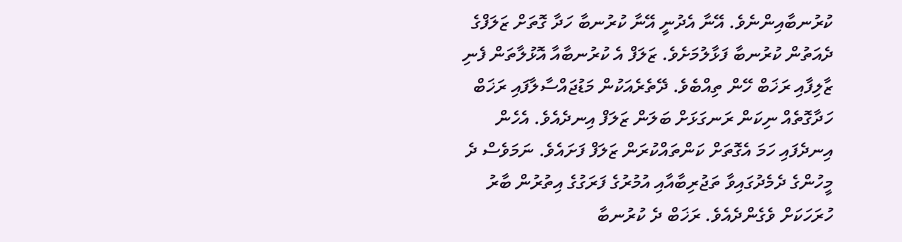ކުރުނބާއިންނެވެ. އޭނާ އެދުނީ އޭނާ ކުރުނބާ ހަދާ ގޮތަށް ޒަލަފްގެ ދެއަތުން ކުރުނބާ ފަޅާލުމަށެވެ. ޒަލަފް އެ ކުރުނބާއާ އޮޅުލާތަން ފެނި ޒާލިފާއި ރަޚަބް ހޭން ތިއްބެވެ. ދޭތެރެއަކުން މަޑުޖައްސާލާފައި ރަޚަބް ހަދާގޮތެއް ނިކަން ރަނގަޅަށް ބަލަން ޒަލަފް އިނދެއެވެ. އެހެން އިނދެފައި ހަމަ އެގޮތަށް ކަންތައްކުރަން ޒަލަފް ފަށައެވެ. ނަމަވެސް ދެ މީހުންގެ ދެމެދުގައިވާ ތަޖުރިބާއާއި އުމުރުގެ ފަރަގުގެ އިތުރުން ބާރު ހުރަހަކަށް ވެގެންދެއެވެ. ރަޚަބް ދެ ކުރުނބާ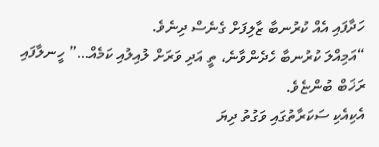ހަދާފައި އެއް ކުރުނބާ ޒާލިފަށް ގެނެސް ދިނެވެ.
“އަމިއްލަ ކުރުނބާ ހެދެންވާނެ، ތީ އަދި ވަރަށް ލުއިލުއި ކަމެއް…” ހީނލާފައި ރަޚަބް ބުންޏެވެ.
އެކިއެކި ސަކަރާތުގައި ވަގުތު ދިޔަ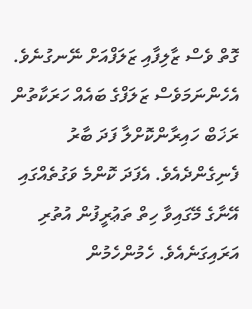ގޮތް ވެސް ޒާލިފާއި ޒަލަފްއަށް ނޭނގުނެވެ. އެހެންނަމަވެސް ޒަލަފްގެ ބައެއް ހަރަކާތުން ރަޚަބް ހައިރާންކޮށްލާ ފަދަ ބާރު ފެނިގެންދެއެވެ. އެފަދަ ކޮންމެ ވަގުތެއްގައި އޭނާގެ މޭގައިވާ ހިތް ތަޢުރީފުން އުތުރި އަރައިގަނެއެވެ. ހެމުންހެމުން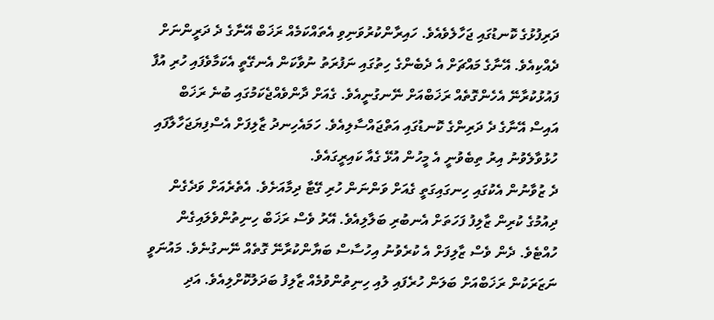ދަރިފުޅުގެ ކޮނޑުގައި ޖަހާލެވެއެވެ. ހައިރާންކުރުވަނިވި އެތައްކަމެއް ރަޚަބް އޭނާގެ ދެ ދަރީންނަށް ދެއްކިއެވެ. އޭނާގެ މައްޗަށް އެ ދެބެންގެ ހިތުގައި ނަފުރަތު ނުވާކަން އެނގޭތީ އެކަމާވެފައި ހުރި އުފާ ފައުޅުކުރާނޭ އެހެންގޮތެއް ރަޚަބްއަށް ނޭނގުނީއެވެ. ގެއަށް ދާންވެއްޖެކަމުގައި ބުނެ ރަޚަބް އައިސް އޭނާގެ ދެ ދަރިންގެ ކޮނޑުގައި އަތްޖައްސާލިއެވެ. ހަމައެހިނދު ޒާލިފަށް އެސްފިޔަޖަހާލާފައި ހުޅުވާލެވުނު އިރު ތިބެވުނީ އެ މީހުން އުޅޭ ގެއާ ކައިރީގައެވެ.
ދެ ޒުވާނުން އެކުގައި ހިނގައިގަތީ ގެއަށް ވަންނަން ހުރި ގޭޓާ ދިމާއަށެވެ. އެތެރެއަށް ވަދެގެން ދިއުމުގެ ކުރިން ޒާލިފު ފަހަތަށް އެނބުރި ބަލާލިއެވެ. އޭރު ވެސް ރަޚަބް ހިނިތުންވެލައިގެން ހުއްޓެވެ. ދެން ވެސް ޒާލިފަށް އެ ކުރެވުނު އިހުސާސް ބަޔާންކުރާނޭ ގޮތެއް ނޭނގުނެވެ. މައުނަވީ ނަޒަރަކުން ރަޚަބްއަށް ބަލަން ހުރެފައި ލުއި ހިނިތުންވުމެއް ޒާލިފު ބަދަލުކޮށްލިއެވެ. އަދި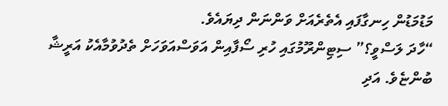މަޑުމަޑުން ހިނގާފައި އެތެރެއަށް ވަންނަން ދިޔައެވެ.
“ހާދަ ލަސްވީ؟” ސިޓިންރޫމުގައި ހުރި ސޯފާއިން އަވަސްއަވަހަށް ތެދުވުމާއެކު އަރީޝާ ބުންޏެވެ. އަދި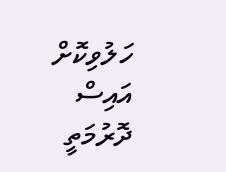ހަލުވިކޮށް އައިސް ދޮރުމަތީ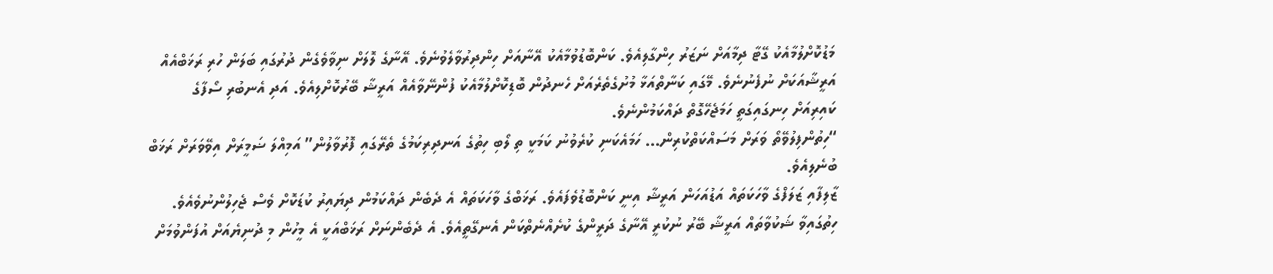މަޑުކޮށްލުމާއެކު ގޭޓާ ދިމާއަށް ނަޒަރު ހިންގާލިއެވެ. ކަންބޮޑުވުމާއެކު އޭނާއަށް ހިންދިރުވާލެވުނެވެ. އޭނާގެ ލޮލަށް ނިވާވެގެން ދުރުގައި ބަލަން ހުރި ރަޚަބްއެއް އަރީޝާއަކަށް ނުފެނުނެވެ. މޭގައި ކަނާތްއަޅާ މުށުގެތެރެއަށް ހެނދުން ބޮޑިކޮށްލުމާއެކު ފުންނޭވާއެއް އަރީޝާ ބޭރުކޮށްލިއެވެ. އަދި އެނބުރި ސޯފާގެ ކައިރިއަށް ހިނގައިގަތީ ހަމަޖެހޭގޮތް ދައްކަމުންނެވެ.
“ހިތުންފިލުވޭތޯ ވަރަށް މަސައްކަތްކުރިން… ހަމައެކަނި ކުރެވުނު ކަމަކީ ތި ލޯބި ހިތުގެ އަނދިރިކަމުގެ ތެރޭގައި ފޮރުވާލުން” އަމިއްލަ ޟަމީރަށް އިވޭވަރަށް ރަޚަބް ބުނެލިއެވެ.
ޒާލިފާއި ޒަލަފްގެ ވާހަކަތައް އަޑުއަހަން އަރީޝާ އިނީ ކަންބޮޑުވެފައެވެ. ރަޚަބްގެ ވާހަކަތައް އެ ދެބެން ދައްކަމުން ދިޔައިރު ކުޑަކޮށް ވެސް ޖެހިލުންނުވެއެވެ. ހިތުގައިވާ ޝަކުވާތައް އަރީޝާ ބޭރު ނުކުރީ އޭނާގެ ދަރީންގެ ކުށެއްނެތްކަން އެނގޭތީއެވެ. އެ ދެބެންނަށް ރަޚަބްއަކީ އެ މީހުން މި ދުނިޔެއަށް އުފަންވުމަށް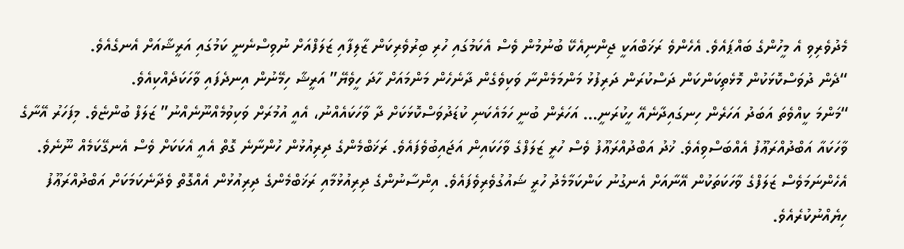މެދުވެރިވި އެ މީހުންގެ ބައްޕައެވެ. އެހެންވެ ރަޚަބްއަކީ ޖިންނިއެކޭ ބުނުމުން ވެސް އެކަމުގައި ހުރި ބިރުވެރިކަން ޒާލިފާއި ޒަލަފްއަށް ނުވިސްނެނީ ކަމުގައި އަރީޝާއަށް އެނގެއެވެ.
“ދެން ދުވަސްކޮޅަކުން މޮޅެތިކަންކަން ދަސްކުރަން ދަރިފުޅު މަންމަމެންނާ ވަކިވެގެން ދާނެހެން މަންމައަށް ހާދަ ހީވެޔޭ” އަރީޝާ ހިމޭނުން އިނދެފައި ވާހަކަދެއްކިއެވެ.
“މަންމަ ކީއްވެތަ އަބަދު އަހަރެން ހިނގައިދާނެއޭ ހީކުރަނީ… އަހަރެން ބުނީ ހަމައެކަނި ކުޑަދުވަސްކޮޅަކަށް ދާ ވާހަކައެއްނު، އެއީ އުމުރަށް ވަކިވުމެއްނޫނެއްނު” ޒަލަފް ބުންޏެވެ. މިފަހަރު އޭނާގެ ވާހަކައާ އަބްދުއްރަޢޫފު އެއްބަސްވިއެވެ. ޚުދު އަބްދުއްރަޢޫފު ވެސް ހުރީ ޒަލަފްގެ ވާހަކައިން އަޖައިބުވެފައެވެ. ރަޚަބްމެންގެ ދިރިއުޅުން ހުންނާނެ ގޮތް އެއީ އެކަކަށް ވެސް އެނގޭކަމެއް ނޫނެވެ. އެހެންނަމަވެސް ޒަލަފްގެ ވާހަކަތަކުން އޭނާއަށް އެނގުނު ކަންކަމާމެދު ހުރީ ޝައުގުވެރިވެފައެވެ. އިންސާނުންގެ ދިރިއުޅުމާއި ރަޚަބްމެންގެ ދިރިއުޅުން އެއްގޮތް ވެދާނެކަމަކަށް އަބްދުއްރަޢޫފު ހިޔެއްނުކުރެއެވެ.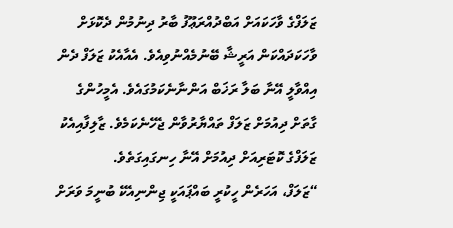ޒަލަފްގެ ވާހަކައަށް އަބްދުއްރަޢޫފު ބާރު ދިނުމުން ދެކޮޅަށް ވާހަކަދައްކަން އަރީޝާ ބޭނުމެއްނުވިއެވެ. އެއާއެކު ޒަލަފް ދެން އިއްވާލީ އޭނާ ބަލާ ރަޚަބް އަންނާނެކަމުގައެވެ. އެމީހުންގެ ގާތަށް ދިއުމަށް ޒަލަފް ތައްޔާރުވާން ޖެހޭނެކަމެވެ. ޒާލިފާއިއެކު ޒަލަފްގެ ކޮޓަރިއަށް ދިއުމަށް އޭނާ ހިނގައިގަތެވެ.
“ޒަލަފް، އަހަރެން ހީކުރީ ބައްޕައަކީ ޖިންނިއެކޭ ބުނީމަ ވަރަށް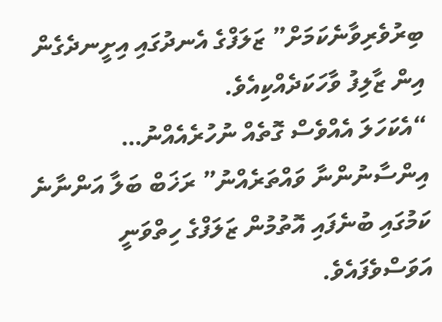ބިރުވެރިވާނެކަމަށް” ޒަލަފްގެ އެނދުގައި އިށީނދެގެން އިން ޒާލިފު ވާހަކަދެއްކިއެވެ.
“އެކަހަލަ އެއްވެސް ގޮތެއް ނުހުރެއެއްނު… އިންސާނުންނާ ވައްތަރެއްނު” ރަޚަބް ބަލާ އަންނާނެ ކަމުގައި ބުނެފައި އޮތުމުން ޒަލަފްގެ ހިތްވަނީ އަވަސްވެފައެވެ.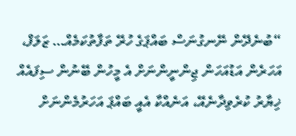“ބުނެދޭން ނޭނގުނަސް ބައްޕަގެ ހުރޭ ތަފާތުކަމެއް… ޒަލަފް، އަހަރެން އަޑުއަހަން ޖިންނީންނަށް އެ މީހުން ބޭނުން ސިފައެއް ޚިޔާރު ކުރެވިދާނެއޭ، އަނެއްކާ އެއީ ބައްޕަ އަހަރުމެންނަށް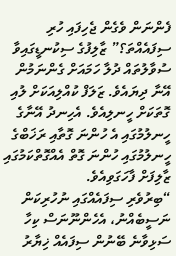ފެންނަން ވެގެން ޖެހިފައި ހުރި ސިފައެއްތަ؟” ޒާލިފުގެ ސިކުނޑީގައިވާ ސުވާލުތައް ދުލާ ހަމައަށް ގެންނަމުން އޭނާ ދިޔައެވެ. ޒަލަފް ކުއްލިއަކަށް ލުއި ގޮތަކަށް ހީނލިއެވެ. އެހިނދު އޭނާގެ ހީނލުމުގައި އެ ހުންނަ ގޮތާއި ރަޚަބްގެ ހީނލުމުގައި ހުންނަ ގޮތް އެއްގޮތްކަމުގައި ޒާލިފަށް ފާހަގަވިއެވެ.
“ބިރުވެރި ސިފައެއްގައި ނުހުރިކަން ނަސީބެއްނު، އެހެންނޫނަސް ކިހާ ސަޅިވާނެ ބޭނުން ސިފައެއް ޚިޔާރު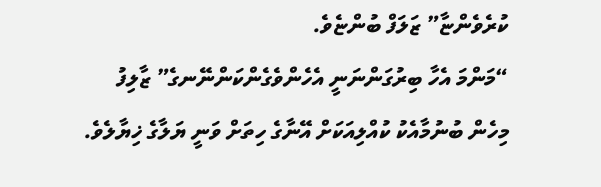ކުރެވެންޏާ” ޒަލަފް ބުންޏެވެ.
“މަންމަ އެހާ ބިރުގަންނަނީ އެހެންވެގެންކަންނޭނގެ” ޒާލިފު މިހެން ބުނުމާއެކު ކުއްލިއަކަށް އޭނާގެ ހިތަށް ވަނީ ޔަލާގެ ޚިޔާލެވެ.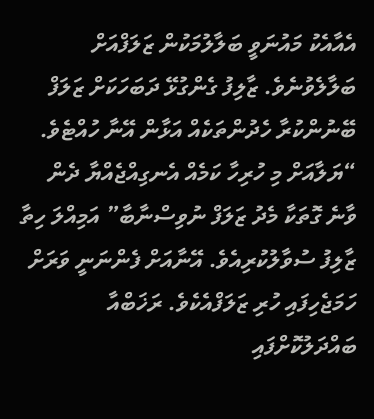އެއާއެކު މައުނަވީ ބަލާލުމަކުން ޒަލަފްއަށް ބަލާލެވުނެވެ. ޒާލިފު ގެންގުޅޭ ދަބަހަކަށް ޒަލަފް ބޭނުންކުރާ ހެދުންތަކެއް އަޅާން އޭނާ ހުއްޓެވެ.
“ޔަލާއަށް މި ހުރިހާ ކަމެއް އެނގިއްޖެއްޔާ ދެން ވާނެ ގޮތަކާ މެދު ޒަލަފް ނުވިސްނާބާ” އަމިއްލަ ހިތާ ޒާލިފު ސުވާލުކުރިއެވެ. އޭނާއަށް ފެންނަނީ ވަރަށް ހަމަޖެހިފައި ހުރި ޒަލަފްއެކެވެ. ރަޚަބްއާ ބައްދަލުކޮށްފައި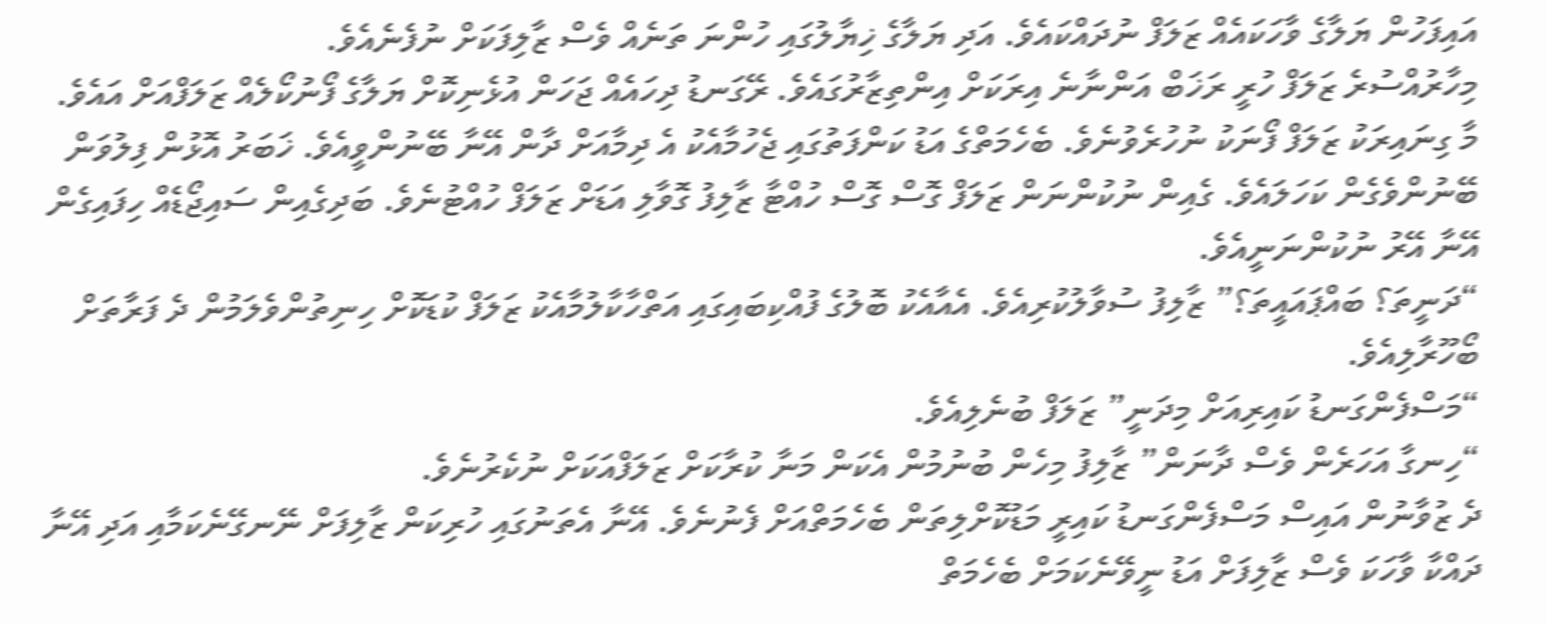އައިފަހުން ޔަލާގެ ވާހަކައެއް ޒަލަފް ނުދައްކައެވެ. އަދި ޔަލާގެ ޚިޔާލުގައި ހުންނަ ތަނެއް ވެސް ޒާލިފަކަށް ނުފެނެއެވެ.
މިހާރުއްސުރެ ޒަލަފް ހުރީ ރަޚަބް އަންނާނެ އިރަކަށް އިންތިޒާރުގައެވެ. ރޭގަނޑު ދިހައެއް ޖަހަން އުޅެނިކޮށް ޔަލާގެ ފޯނުކޯލެއް ޒަލަފްއަށް އައެވެ. މާ ގިނައިރަކު ޒަލަފް ފޯނަކު ނުހުރެވުނެވެ. ބެހެމަތްގެ އަޑު ކަންފަތުގައި ޖެހުމާއެކު އެ ދިމާއަށް ދާން އޭނާ ބޭނުންވީއެވެ. ޚަބަރު އޮޅުން ފިލުވަން ބޭނުންވެގެން ކަހަލައެވެ. ގެއިން ނުކުންނަން ޒަލަފް ގޮސް ގޮސް ހުއްޓާ ޒާލިފު ގޮވާލި އަޑަށް ޒަލަފް ހުއްޓުނެވެ. ބަދިގެއިން ސައިޖޯޑެއް ހިފައިގެން އޭނާ އޭރު ނުކުންނަނީއެވެ.
“ދަނީތަ؟ ބައްޕައައީތަ؟” ޒާލިފު ސުވާލުކުރިއެވެ. އެއާއެކު ބޮލުގެ ފުއްކިބައިގައި އަތްހާކާލުމާއެކު ޒަލަފް ކުޑަކޮށް ހިނިތުންވެލަމުން ދެ ފަރާތަށް ބޯހޫރާލިއެވެ.
“މަސްފެންގަނޑު ކައިރިއަށް މިދަނީ” ޒަލަފް ބުނެލިއެވެ.
“ހިނގާ އަހަރެން ވެސް ދާނަން” ޒާލިފު މިހެން ބުނުމުން އެކަން މަނާ ކުރާކަށް ޒަލަފްއަކަށް ނުކެރުނެވެ.
ދެ ޒުވާނުން އައިސް މަސްފެންގަނޑު ކައިރީ މަޑުކޮށްލިތަން ބެހެމަތްއަށް ފެނުނެވެ. އޭނާ އެތަނުގައި ހުރިކަން ޒާލިފަށް ނޭނގޭނެކަމާއި އަދި އޭނާ ދައްކާ ވާހަކަ ވެސް ޒާލިފަށް އަޑު ނީވޭނެކަމަށް ބެހެމަތް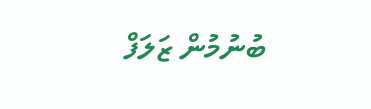ބުނުމުން ޒަލަފް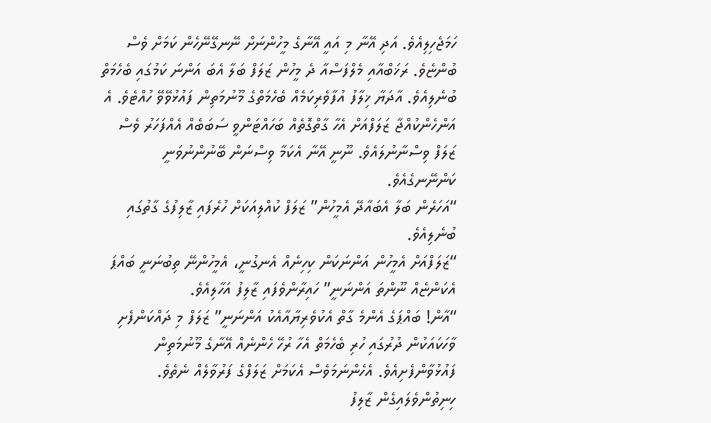ހަމަޖެހިލިއެވެ. އަދި އޭނާ މި އައީ އޭނާގެ މީހުންނަށް ނޭނގޭނޭހެން ކަމަށް ވެސް ބުންޏެވެ. ރަޚަބްއާއި މެލްފަސްއާ ދެ މީހުން ޒަލަފް ބަލާ އެބަ އަންނަ ކަމުގައި ބެހެމަތް ބުނެލިއެވެ. އާދަޔާ ޚިލާފު އުފާވެރިކަމެއް ބެހެމަތްގެ މޫނުމަތިން ފައުޅުވޭވޭ ހުއްޓެވެ. އެ އަންހެންކުއްޖާ ޒަލަފްއަށް އެހާ ގާތްގޮތެއް ބަހައްޓަންވީ ސަބަބެއް އެއްފަހަރު ވެސް ޒަލަފް ވިސްނާނުލައެވެ. ނޫނީ އޭނާ އެކަމާ ވިސްނަން ބޭނުންނުވަނީ ކަންނޭނގެއެވެ.
“އަހަރެން ބަލާ އެބައާދޭ އެމީހުން” ޒަލަފް ކުއްލިއަކަށް ހުރެފައި ޒާލިފުގެ ގާތުގައި ބުނެލިއެވެ.
“ޒަލަފްއަށް އެމީހުން އަންނަކަން ކިހިނެއް އެނގުނީ، އެމީހުންނޭ ތިބުނަނީ ބައްޕަ އެކަންޏެއް ނޫންތަ އަންނަނީ” ހައިރާންވެފައި ޒާލިފު އަހާލިއެވެ.
“އާން! ބައްޕަގެ އެންމެ ގާތް އެކުވެރިޔާއާއެކު އަންނަނީ” ޒަލަފް މި ދައްކަންފެށި ވާހަކައަކުން ދުރުގައި ހުރި ބެހެމަތް އެހާ ރުހޭ ހެންނެއް އޭނާގެ މޫނުމަތިން ފައުޅުވާންފެށިއެވެ. އެހެންނަމަވެސް އެކަމަށް ޒަލަފްގެ ފަރުވާލެއް ނެތެވެ.
ހިނިތުންވެލައިގެން ޒާލިފު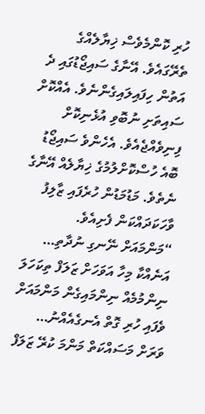ހުރި ކޮންމެވެސް ޚިޔާލެއްގެ ތެރޭގައެވެ. އޭނާގެ ސައިޖޯޑުގައި ދެ އަތުން ހިފައިލައިގެންނެވެ. އެއްކޮށް ސައިތަށި ނުބޮވި އުޅެނިކޮށް ފިނިވެއްޖެއެވެ. އެހެންވެ ސައިޖޯޑު ބޮއެ ހުސްކޮށްލުމުގެ ޚިޔާލެއް އޭނާގެ ނެތެވެ. މަޑުމަޑުން ހުރެފައި ޒާލިފު ވާހަކަދައްކަން ފެށިއެވެ.
“މަންމައަށް ނޭނގި ނުދާތި… އަނެއްކާ މިހާ އަވަހަށް ޒަލަފް ތިކަހަލަ ނިންމުމެއް ނިންމައިގެން މަންމައަށް ވެފައި ހުރި ގޮތް އެނގެއެއްނު… ވަރަށް މަސައްކަތް މަންމަ ކުރޭ ޒަލަފް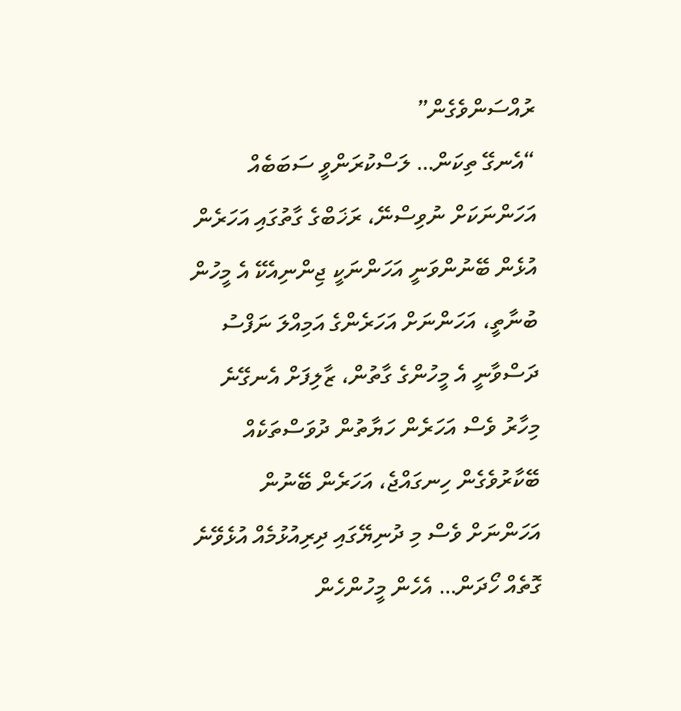ރުއްސަންވެގެން”
“އެނގޭ ތިކަން… ލަސްކުރަންވީ ސަބަބެއް އަހަންނަކަށް ނުވިސްނޭ، ރަޚަބްގެ ގާތުގައި އަހަރެން އުޅެން ބޭނުންވަނީ އަހަންނަކީ ޖިންނިއެކޭ އެ މީހުން ބުނާތީ، އަހަންނަށް އަހަރެންގެ އަމިއްލަ ނަފްސު ދަސްވާނީ އެ މީހުންގެ ގާތުން، ޒާލިފަށް އެނގޭނެ މިހާރު ވެސް އަހަރެން ހަޔާތުން ދުވަސްތަކެއް ބޭކާރުވެގެން ހިނގައްޖެ، އަހަރެން ބޭނުން އަހަންނަށް ވެސް މި ދުނިޔޭގައި ދިރިއުޅުމެއް އުޅެވޭނެ ގޮތެއް ހޯދަން… އެހެން މީހުންހެން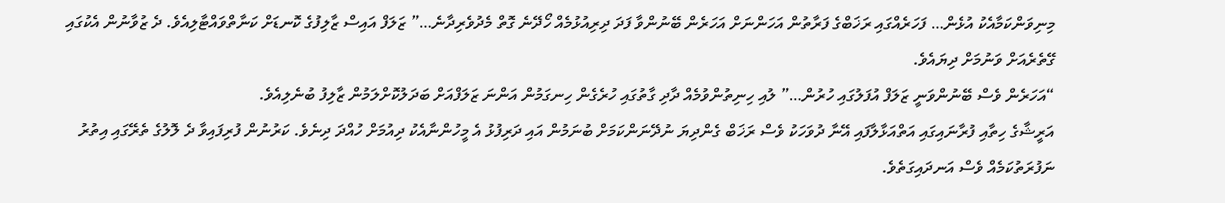މިނިވަންކަމާއެކު އުޅެން… ފަހަރެއްގައި ރަޚަބްގެ ފަރާތުން އަހަންނަށް އަހަރެން ބޭނުންވާ ފަދަ ދިރިއުޅުމެއް ހޯދޭނެ ގޮތް މެދުވެރިދާނެ…” ޒަލަފް އައިސް ޒާލިފުގެ ކޮނޑަށް ކަނާތްވައްޓާލިއެވެ. ދެ ޒުވާނުން އެކުގައި ގޭތެރެއަށް ވަނުމަށް ދިޔައެވެ.
“އަހަރެން ވެސް ބޭނުންވަނީ ޒަލަފް އުފަލުގައި ހުރުން…” ލުއި ހިނިތުންވުމެއް ދާދި ގާތުގައި ހުރެގެން ހިނގަމުން އަންނަ ޒަލަފްއަށް ބަދަލުކޮށްލަމުން ޒާލިފު ބުނެލިއެވެ.
އަރީޝާގެ ހިތާއި ފުރާނައިގައި އަތްއަޅާލާފައި އޭނާ ދުވަހަކު ވެސް ރަޚަބް ގެންދިޔަ ނުދޭނަންކަމަށް ބުނަމުން އައި ދަރިފުޅު އެ މީހުންނާއެކު ދިއުމަށް ހުއްދަ ދިނެވެ. ކަރުނުން ފުރިފައިވާ ދެ ލޮލުގެ ތެރޭގައި އިތުރު ނަފުރަތުކަމެއް ވެސް އަނދައިގަތެވެ.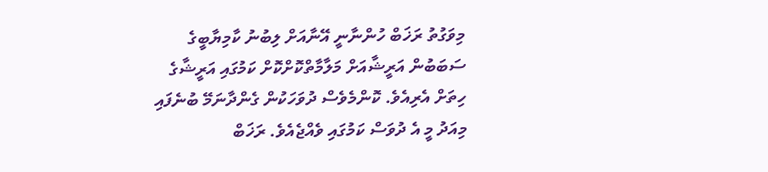މިވަގުތު ރަޚަބް ހުންނާނީ އޭނާއަށް ލިބުނު ކާމިޔާބީގެ ސަބަބުން އަރީޝާއަށް މަލާމާތްކޮށްކޮށް ކަމުގައި އަރީޝާގެ ހިތަށް އެރިއެވެ. ކޮންމެވެސް ދުވަހަކުން ގެންދާނަމޭ ބުނެފައި މިއަދު މީ އެ ދުވަސް ކަމުގައި ވެއްޖެއެވެ. ރަޚަބް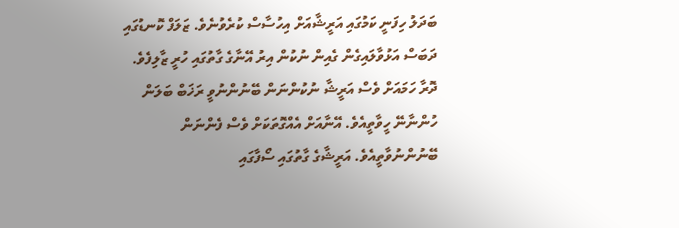ބަދަލު ހިފަނީ ކަމުގައި އަރީޝާއަށް އިހުސާސް ކުރެވުނެވެ. ޒަލަފް ކޮނޑުގައި ދަބަސް އަޅުވާލައިގެން ގެއިން ނުކުން އިރު އޭނާގެ ގާތުގައި ހުރީ ޒާލިފެވެ. ދޮރާ ހަމައަށް ވެސް އަރީޝާ ނުކުންނަން ބޭނުންނުވީ ރަޚަބް ބަލަން ހުންނާނޭ ހީވާތީއެވެ. އޭނާއަށް އެއްގޮތަކަށް ވެސް ފެންނަން ބޭނުންނުވާތީއެވެ. އަރީޝާގެ ގާތުގައި ސޯފާގައި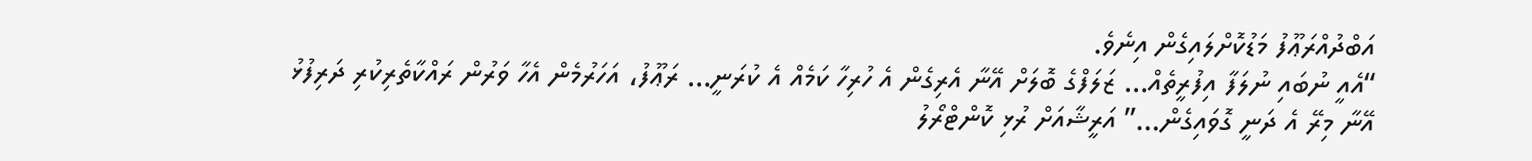އަބްދުއްރަޢޫފު މަޑުކޮށްލައިގެން އިނެވެ.
“އެއީ ނުބައި ނުލަފާ އިފުރީތެއް… ޒަލަފްގެ ބޮލަށް އޭނާ އެރިގެން އެ ހުރިހާ ކަމެއް އެ ކުރަނީ… ރަޢޫފު، އަހަރުމެން އެހާ ވަރުން ރައްކާތެރިކުރި ދަރިފުޅު އޭނާ މިރޭ އެ ދަނީ ގޮވައިގެން…” އަރީޝާއަށް ރުޅި ކޮންޓްރޯލު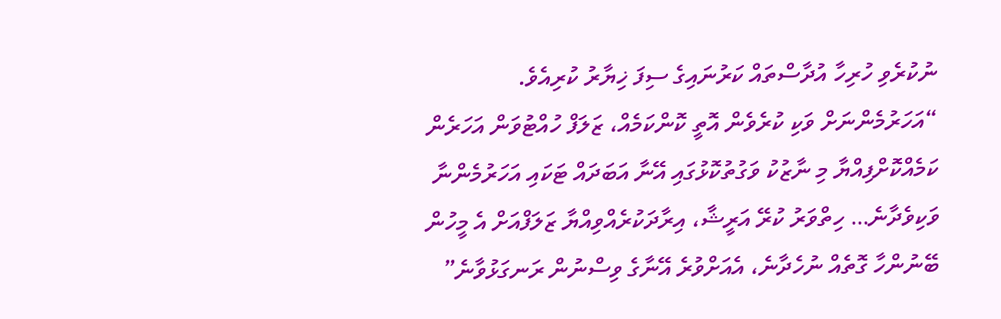ނުކުރެވި ހުރިހާ އުދާސްތައް ކަރުނައިގެ ސިފަ ޚިޔާރު ކުރިއެވެ.
“އަހަރުމެންނަށް ވަކި ކުރެވެން އޮތީ ކޮންކަމެއް، ޒަލަފް ހުއްޓުވަން އަހަރެން ކަމެއްކޮށްފިއްޔާ މި ނާޒުކު ވަގުތުކޮޅުގައި އޭނާ އަބަދައް ޓަކައި އަހަރުމެންނާ ވަކިވެދާނެ… ހިތްވަރު ކުރޭ އަރީޝާ، އިރާދަކުރެއްވިއްޔާ ޒަލަފްއަށް އެ މީހުން ބޭނުންހާ ގޮތެއް ނުހެދާނެ، އެއަށްވުރެ އޭނާގެ ވިސްނުން ރަނގަޅުވާނެ”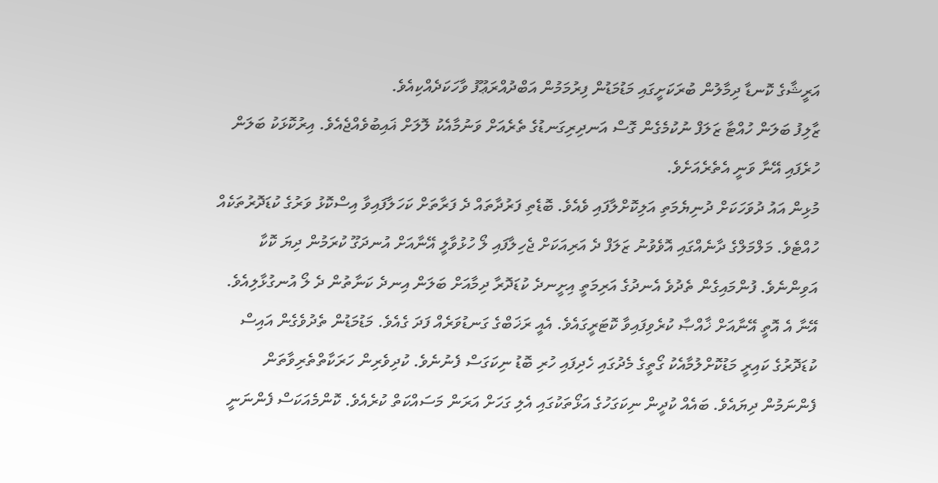އަރީޝާގެ ކޮނޑާ ދިމާލުން ބުރަކަށީގައި މަޑުމަޑުން ފިރުމަމުން އަބްދުއްރަޢޫފު ވާހަކަދެއްކިއެވެ.
ޒާލިފު ބަލަން ހުއްޓާ ޒަލަފް ނުކުމެގެން ގޮސް އަނދިރިގަނޑުގެ ތެރެއަށް ވަނުމާއެކު ލޮލަށް ޣައިބުވެއްޖެއެވެ. އިރުކޮޅަކު ބަލަން ހުރެފައި އޭނާ ވަނީ އެތެރެއަށެވެ.
މުޅިން އައު ދުވަހަކަށް ދުނިޔެމަތި އަލިކޮށްލާފައި ވެއެވެ. ބޮޑެތި ފަރުދާތައް ދެ ފަރާތަށް ކަހަލާފައިވާ އިސްކޮޅު ވަރުގެ ކުޑަދޮރުތަކެއް ހުއްޓެވެ. މަލްމަލްގެ ދާނެއްގައި އޮވެވުނު ޒަލަފް ދެ އަރިއަކަށް ޖެހިލާފައި ލޯ ހުޅުވާލީ އޭނާއަށް އުނދަގޫ ކުރަމުން ދިޔަ ކޮކާ އަވިންނެވެ. ފުންމައިގެން ތެދުވެ އެނދުގެ އަރިމަތީ އިށީނދެ ކުޑަދޮރާ ދިމާއަށް ބަލަން އިނދެ ކަނާތުން ދެ ލޯ އުނގުޅާލިއެވެ. އޭނާ އެ އޮތީ އޭނާއަށް ޚާއްޞާ ކުރެވިފައިވާ ކޮޓަރީގައެވެ. އެއީ ރަޚަބްގެ ގަނޑުވަރެއް ފަދަ ގެއެވެ. މަޑުމަޑުން ތެދުވެގެން އައިސް ކުޑަދޮރުގެ ކައިރީ މަޑުކޮށްލުމާއެކު ގޯތީގެ މެދުގައި ހެދިފައި ހުރި ބޮޑު ނިކަގަސް ފެނުނެވެ. ކުދިވެރިން ހަރަކާތްތެރިވާތަން ފެންނަމުން ދިޔައެވެ. ބައެއް ކުދީން ނިކަގަހުގެ އަޅޯތަކުގައި އެލި ގަހަށް އަރަން މަސައްކަތް ކުރެއެވެ. ކޮންމެއަކަސް ފެންނަނީ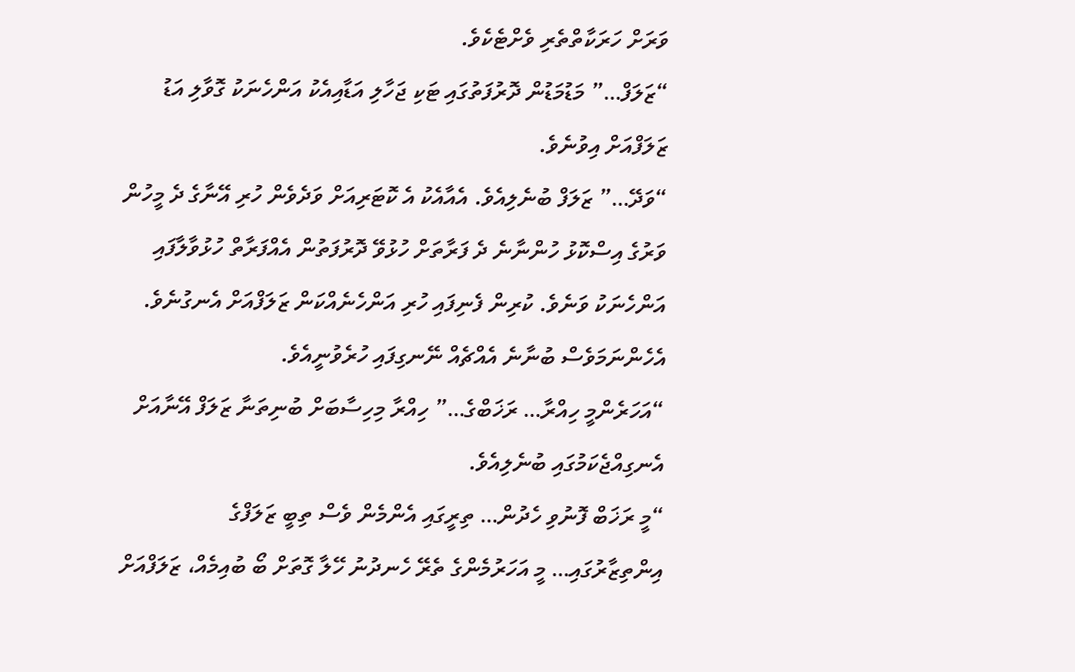ވަރަށް ހަރަކާތްތެރި ވެށްޓެކެވެ.
“ޒަލަފް…” މަޑުމަޑުން ދޮރުފަތުގައި ޓަކި ޖަހާލި އަޑާއިއެކު އަންހެނަކު ގޮވާލި އަޑު ޒަލަފްއަށް އިވުނެވެ.
“ވަދޭ…” ޒަލަފް ބުނެލިއެވެ. އެއާއެކު އެ ކޮޓަރިއަށް ވަދެވެން ހުރި އޭނާގެ ދެ މީހުން ވަރުގެ އިސްކޮޅު ހުންނާނެ ދެ ފަރާތަށް ހުޅުވޭ ދޮރުފަތުން އެއްފަރާތް ހުޅުވާލާފައި އަންހެނަކު ވަނެވެ. ކުރިން ފެނިފައި ހުރި އަންހެނެއްކަން ޒަލަފްއަށް އެނގުނެވެ. އެހެންނަމަވެސް ބުނާނެ އެއްޗެއް ނޭނގިފައި ހުރެވުނީއެވެ.
“އަހަރެންމީ ހިއްރާ… ރަޚަބްގެ…” ހިއްރާ މިހިސާބަށް ބުނިތަނާ ޒަލަފް އޭނާއަށް އެނގިއްޖެކަމުގައި ބުނެލިއެވެ.
“މީ ރަޚަބް ފޮނުވި ހެދުން… ތިރީގައި އެންމެން ވެސް ތިބީ ޒަލަފްގެ އިންތިޒާރުގައި… މީ އަހަރުމެންގެ ތެރޭ ހެނދުނު ހޭލާ ގޮތަށް ބޯ ބުއިމެއް، ޒަލަފްއަށް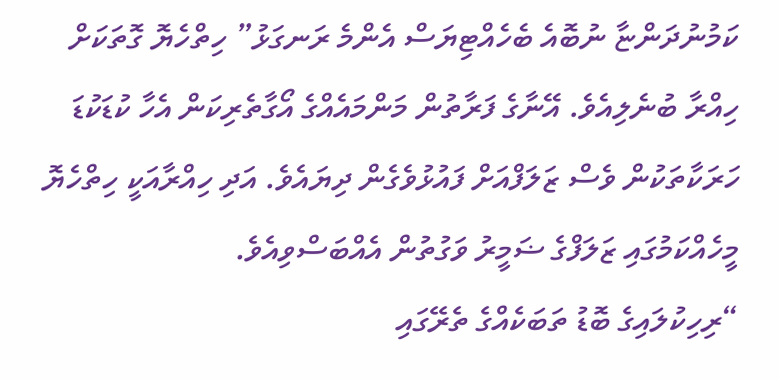ކަމުނުދަންޏާ ނުބޮއެ ބެހެއްޓިޔަސް އެންމެ ރަނގަޅު” ހިތްހެޔޮ ގޮތަކަށް ހިއްރާ ބުނެލިއެވެ. އޭނާގެ ފަރާތުން މަންމައެއްގެ އޯގާތެރިކަން އެހާ ކުޑަކުޑަ ހަރަކާތަކުން ވެސް ޒަލަފްއަށް ފައުޅުވެގެން ދިޔައެވެ. އަދި ހިއްރާއަކީ ހިތްހެޔޮ މީހެއްކަމުގައި ޒަލަފްގެ ޟަމީރު ވަގުތުން އެއްބަސްވިއެވެ.
“ރިހިކުލައިގެ ބޮޑު ތަބަކެއްގެ ތެރޭގައި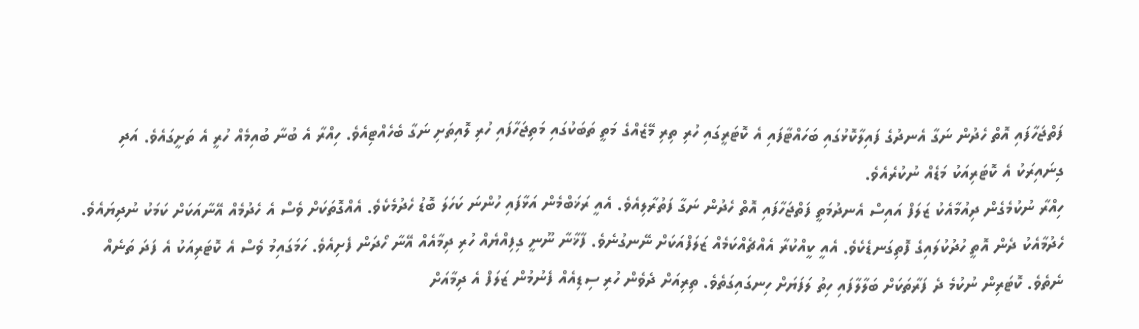ފަތްޖަހާފައި އޮތް ހެދުން ނަގާ އެނދުގެ ފައިލާކޮޅުގައި ބަހައްޓާފައި އެ ކޮޓަރީގައި ހުރި ތިރި މޭޒެއްގެ މަތީ ތަބަކުގައި މަތިޖަހާފައި ހުރި ލޮއިތަށި ނަގާ ބެހެއްޓިއެވެ. ހިއްރާ އެ ބުނާ ބުއިމެއް ހުރީ އެ ތަށީގައެވެ. އަދި ގިނައިރަކު އެ ކޮޓަރިއަކު މަޑެއް ނުކުރެއެވެ.
ހިއްރާ ނުކުމެގެން ދިއުމާއެކު ޒަލަފް އައިސް އެނދުމަތީ ފަތްޖަހާފައި އޮތް ހެދުން ނަގާ ފަތުރާލިއެވެ. އެއީ ރަޚަބްމެން އަޅާފައި ހުންނަ ކަހަލަ ބޮޑު ހެދުމެކެވެ. އެއްގޮތަކަށް ވެސް އެ ހެދުމެއް އޭނާއަކަށް ކަމަކު ނުދިޔައެވެ. ހެދުމާއެކު ދެން އޮތީ ހުދުކުލައިގެ ފޮތިގަނޑެކެވެ. އެއީ ކީއްކުރާ އެއްޗެއްކަމެއް ޒަލަފްއަކަށް ނޭނގުނެވެ. ފާޚާނާ ނޫނީ ގިފިއްޔެއް ހުރި ދިމާއެއް އޭނާ ހޯދަން ފެށިއެވެ. ހަމަގައިމު ވެސް އެ ކޮޓަރިއަކު އެ ފަދަ ތަނެއް ނެތެވެ. ކޮޓަރިން ނުކުމެ ދެ ފަރާތަކަށް ބަލާލާފައި ހިތު ލަފަޔަށް ހިނގައިގަތެވެ. ތިރިއަށް ދެވެން ހުރި ސިޑިއެއް ފެނުމުން ޒަލަފް އެ ދިމާއަށް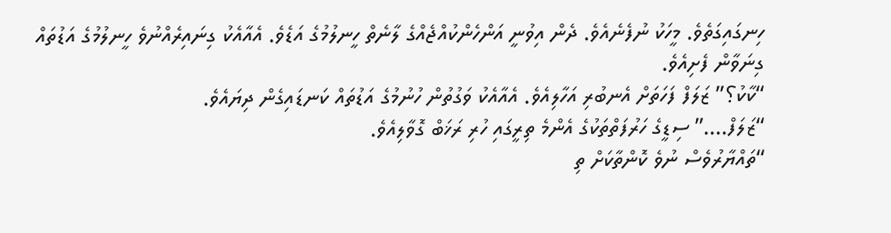ހިނގައިގަތެވެ. މީހަކު ނުފެނެއެވެ. ދެން އިވުނީ އަންހެންކުއްޖެއްގެ ލާނެތް ހީނލުމުގެ އަޑެވެ. އެއާއެކު ގިނައިރެއްނުވެ ހީނލުމުގެ އަޑުތައް ގިނަވާން ފެށިއެވެ.
“ކާކު؟” ޒަލަފް ފަހަތަށް އެނބުރި އަހާލިއެވެ. އެއާއެކު ވަގުތުން ހުނުމުގެ އަޑުތައް ކަނޑައިގެން ދިޔައެވެ.
“ޒަލަފް….” ސިޑީގެ ހަރުފަތްތަކުގެ އެންމެ ތިރީގައި ހުރި ރަޚަބް ގޮވާލިއެވެ.
“ތައްޔާރުވެސް ނުވެ ކޮންތާކަށް ތި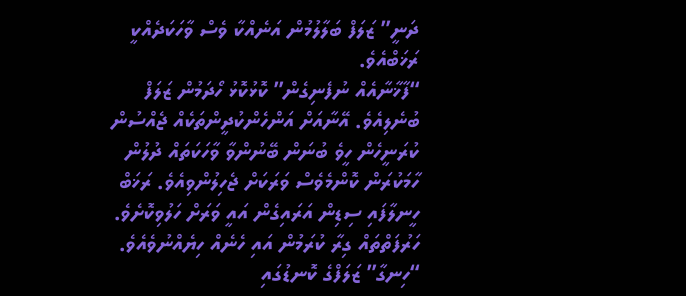ދަނީ” ޒަލަފް ބަލާލުމުން އަނެއްކާ ވެސް ވާހަކަދެއްކީ ރަޚަބްއެވެ.
“ފާޚާނާއެއް ނުފެނިގެން” ކޮޅުކޮޅު ހޯދަމުން ޒަލަފް ބުނެލިއެވެ. އޭނާއަށް އަންހެންކުދީންތަކެއް ޖެއްސުން ކުރަނީހެން ހީވެ ބުނަން ބޭނުންވާ ވާހަކަތައް ދުލުން ހާމަކުރަން ކޮންމެވެސް ވަރަކަށް ޖެހިލުންވިއެވެ. ރަޚަބް ހީނލާފައި ސިޑިން އަރައިގެން އައީ ވަރަށް ހަލުވިކޮށެވެ. ހަރުފަތްތައް ގިރާ ކުރަމުން އައި ހެނެއް ހިޔެއްނުވެއެވެ.
“ހިނގާ” ޒަލަފްގެ ކޮނޑުގައި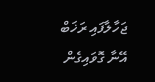ޖަހާލާފައި ރަޚަބް އޭނާ ގޮވައިގެން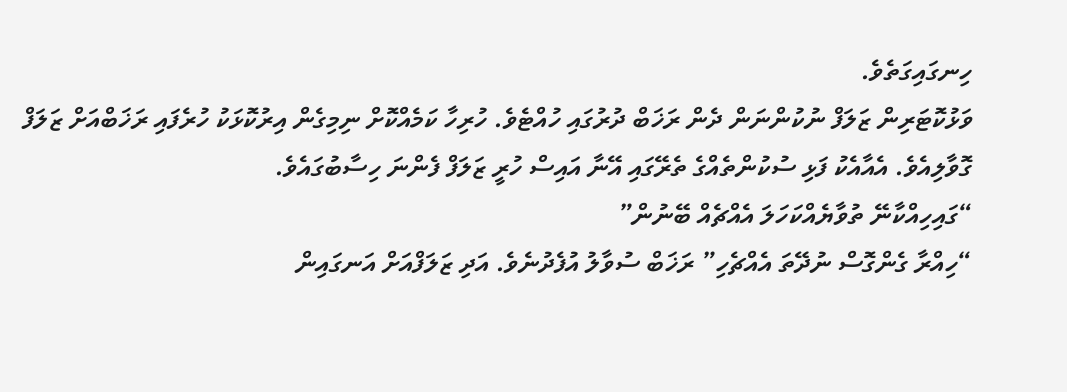ހިނގައިގަތެވެ.
ވަޅުކޮޓަރިން ޒަލަފް ނުކުންނަން ދެން ރަޚަބް ދުރުގައި ހުއްޓެވެ. ހުރިހާ ކަމެއްކޮށް ނިމިގެން އިރުކޮޅަކު ހުރެފައި ރަޚަބްއަށް ޒަލަފް ގޮވާލިއެވެ. އެއާއެކު ފަޅި ސުކުންތެއްގެ ތެރޭގައި އޭނާ އައިސް ހުރީ ޒަލަފް ފެންނަ ހިސާބުގައެވެ.
“ގައިހިއްކާނޭ ތުވާޔެއްކަހަލަ އެއްޗެއް ބޭނުން”
“ހިއްރާ ގެންގޮސް ނުދޭތަ އެއްޗެހި” ރަޚަބް ސުވާލު އުފެދުނެވެ. އަދި ޒަލަފްއަށް އަނގައިން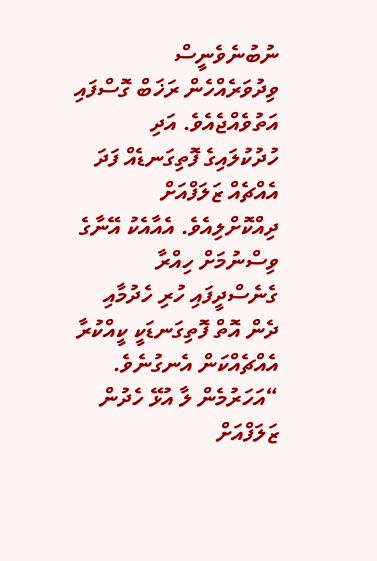ނުބުނެވެނީސް ވިދުވަރެއްހެން ރަޚަބް ގޮސްފައި އަތުވެއްޖެއެވެ. އަދި ހުދުކުލައިގެ ފޮތިގަނޑެއް ފަދަ އެއްޗެއް ޒަލަފްއަށް ދިއްކޮށްލިއެވެ. އެއާއެކު އޭނާގެ ވިސްނުމަށް ހިއްރާ ގެނެސްދީފައި ހުރި ހެދުމާއި ދެން އޮތް ފޮތިގަނޑަކީ ކީއްކުރާ އެއްޗެއްކަން އެނގުނެވެ.
“އަހަރުމެން ލާ އުޅޭ ހެދުން ޒަލަފްއަށް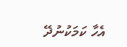އެހާ ކަމަކުނުދޭ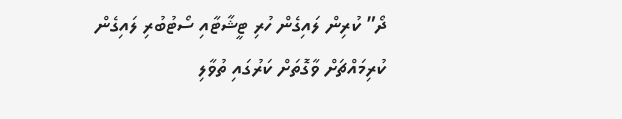ދޯ” ކުރިން ލައިގެން ހުރި ޓީޝާޓާއި ސޯޓުބުރި ލައިގެން ކުރިމައްޗަށް ވާގޮތަށް ކަރުގައި ތުވާލި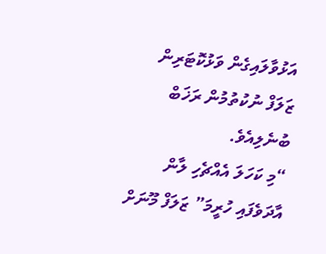އަޅުވާލައިގެން ވަޅުކޮޓަރިން ޒަލަފް ނުކުތުމުން ރަޚަބް ބުނެލިއެވެ.
“މި ކަހަލަ އެއްޗެހި ލާން އާދަވެފައި ހުރީމަ” ޒަލަފް މޫނަށް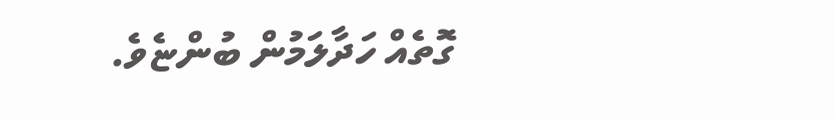ގޮތެއް ހަދާލަމުން ބުންޏެވެ.